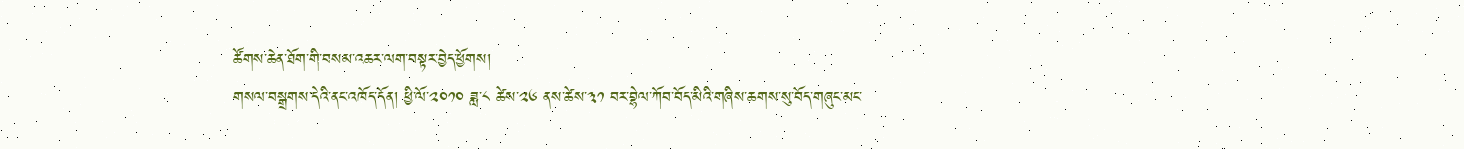ཚོགས་ཆེན་ཐོག་གི་བསམ་འཆར་ལག་བསྟར་བྱེད་ཕྱོགས།
གསལ་བསྒྲགས་དེའི་ནང་འཁོད་དོན། ཕྱི་ལོ་༢༠༡༠ ཟླ་༨ ཚེས་༢༦ ནས་ཚེས་༣༡ བར་བྷེལ་ཀོབ་བོད་མིའི་གཞིས་ཆགས་སུ་བོད་གཞུང་མང་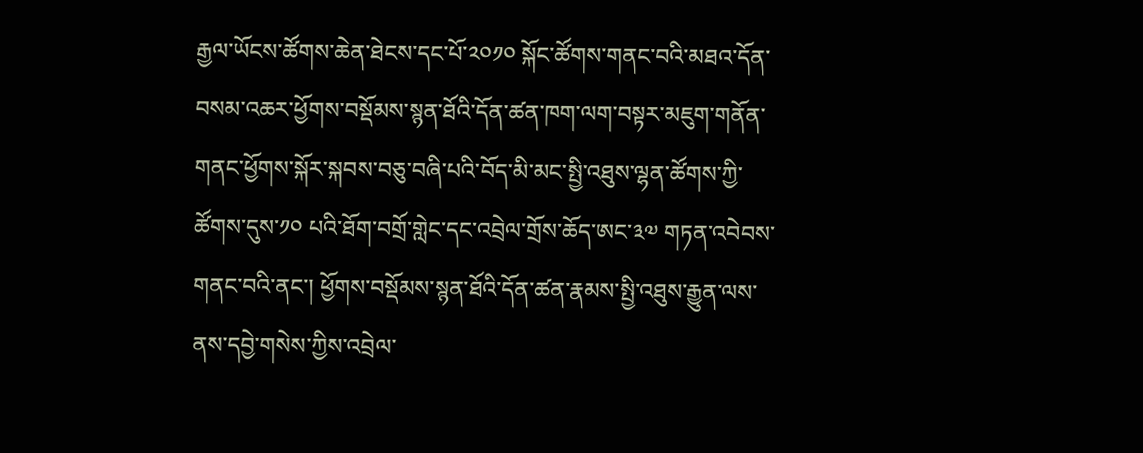རྒྱལ་ཡོངས་ཚོགས་ཆེན་ཐེངས་དང་པོ་༢༠༡༠ སྐོང་ཚོགས་གནང་བའི་མཐའ་དོན་བསམ་འཆར་ཕྱོགས་བསྡོམས་སྙན་ཐོའི་དོན་ཚན་ཁག་ལག་བསྟར་མཇུག་གནོན་གནང་ཕྱོགས་སྐོར་སྐབས་བཅུ་བཞི་པའི་བོད་མི་མང་སྤྱི་འཐུས་ལྷན་ཚོགས་ཀྱི་ཚོགས་དུས་༡༠ པའི་ཐོག་བགྲོ་གླེང་དང་འབྲེལ་གྲོས་ཆོད་ཨང་༣༧ གཏན་འབེབས་གནང་བའི་ནང་། ཕྱོགས་བསྡོམས་སྙན་ཐོའི་དོན་ཚན་རྣམས་སྤྱི་འཐུས་རྒྱུན་ལས་ནས་དབྱེ་གསེས་ཀྱིས་འབྲེལ་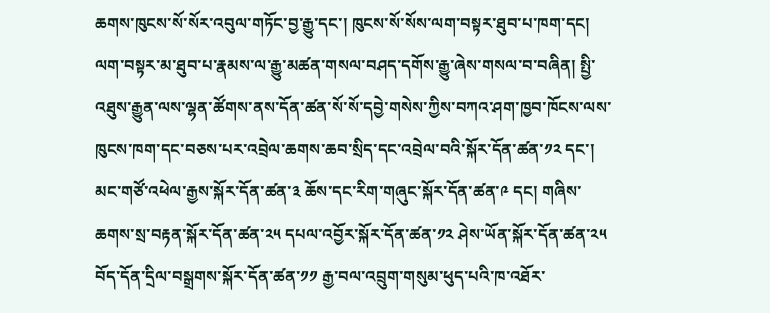ཆགས་ཁུངས་སོ་སོར་འབུལ་གཏོང་བྱ་རྒྱུ་དང་། ཁུངས་སོ་སོས་ལག་བསྟར་ཐུབ་པ་ཁག་དང། ལག་བསྟར་མ་ཐུབ་པ་རྣམས་ལ་རྒྱུ་མཚན་གསལ་བཤད་དགོས་རྒྱུ་ཞེས་གསལ་བ་བཞིན། སྤྱི་འཐུས་རྒྱུན་ལས་ལྷན་ཚོགས་ནས་དོན་ཚན་སོ་སོ་དབྱེ་གསེས་ཀྱིས་བཀའ་ཤག་ཁྱབ་ཁོངས་ལས་ཁུངས་ཁག་དང་བཅས་པར་འབྲེལ་ཆགས་ཆབ་སྲིད་དང་འབྲེལ་བའི་སྐོར་དོན་ཚན་༡༢ དང་། མང་གཙོ་འཕེལ་རྒྱས་སྐོར་དོན་ཚན་༣ ཆོས་དང་རིག་གཞུང་སྐོར་དོན་ཚན་༩ དང། གཞིས་ཆགས་སྲ་བརྟན་སྐོར་དོན་ཚན་༢༥ དཔལ་འབྱོར་སྐོར་དོན་ཚན་༡༢ ཤེས་ཡོན་སྐོར་དོན་ཚན་༢༥ བོད་དོན་དྲིལ་བསྒྲགས་སྐོར་དོན་ཚན་༡༡ རྒྱ་བལ་འབྲུག་གསུམ་ཕུད་པའི་ཁ་འཐོར་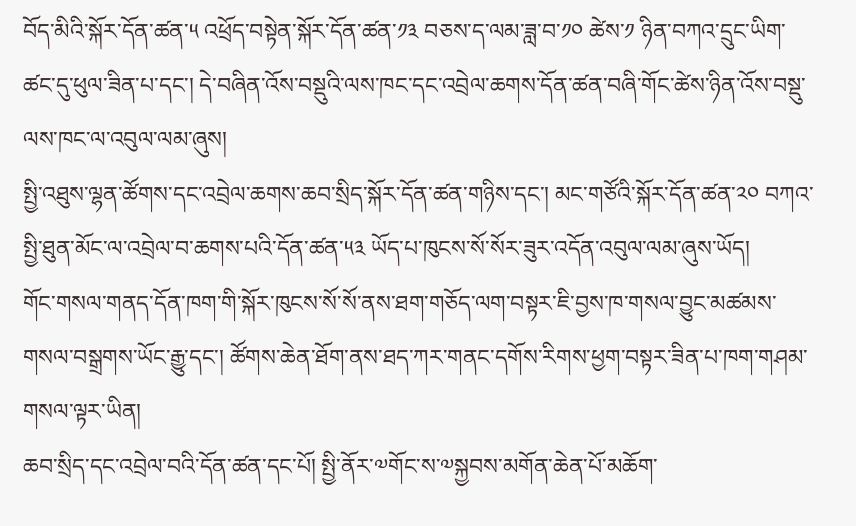བོད་མིའི་སྐོར་དོན་ཚན་༥ འཕྲོད་བསྟེན་སྐོར་དོན་ཚན་༡༣ བཅས་ད་ལམ་ཟླ་བ་༡༠ ཚེས་༡ ཉིན་བཀའ་དྲུང་ཡིག་ཚང་དུ་ཕུལ་ཟིན་པ་དང་། དེ་བཞིན་འོས་བསྡུའི་ལས་ཁང་དང་འབྲེལ་ཆགས་དོན་ཚན་བཞི་གོང་ཚེས་ཉིན་འོས་བསྡུ་ལས་ཁང་ལ་འབུལ་ལམ་ཞུས།
སྤྱི་འཐུས་ལྷན་ཚོགས་དང་འབྲེལ་ཆགས་ཆབ་སྲིད་སྐོར་དོན་ཚན་གཉིས་དང་། མང་གཙོའི་སྐོར་དོན་ཚན་༢༠ བཀའ་སྤྱི་ཐུན་མོང་ལ་འབྲེལ་བ་ཆགས་པའི་དོན་ཚན་༥༣ ཡོད་པ་ཁུངས་སོ་སོར་ཟུར་འདོན་འབུལ་ལམ་ཞུས་ཡོད།
གོང་གསལ་གནད་དོན་ཁག་གི་སྐོར་ཁུངས་སོ་སོ་ནས་ཐག་གཅོད་ལག་བསྟར་ཇི་བྱས་ཁ་གསལ་བྱུང་མཚམས་གསལ་བསྒྲགས་ཡོང་རྒྱུ་དང་། ཚོགས་ཆེན་ཐོག་ནས་ཐད་ཀར་གནང་དགོས་རིགས་ཕྱག་བསྟར་ཟིན་པ་ཁག་གཤམ་གསལ་ལྟར་ཡིན།
ཆབ་སྲིད་དང་འབྲེལ་བའི་དོན་ཚན་དང་པོ། སྤྱི་ནོར་༧གོང་ས་༧སྐྱབས་མགོན་ཆེན་པོ་མཆོག་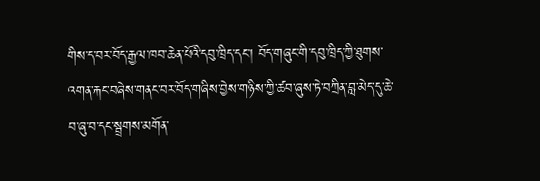གིས་ད་བར་བོད་རྒྱལ་ཁབ་ཆེན་པོའི་དབུ་ཁྲིད་དང་། བོད་གཞུང་གི་དབུ་ཁྲིད་ཀྱི་ཐུགས་འགན་རྐང་བཞེས་གནང་བར་བོད་གཞིས་བྱེས་གཉིས་ཀྱི་ཚབ་ཞུས་ཏེ་བཀྲིན་བླ་མེད་དུ་ཆེ་བ་ཞུ་བ་དང་སྦྲགས་མགོན་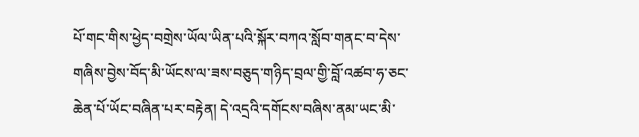པོ་གང་གིས་ཕྱེད་བགྲེས་ཡོལ་ཡིན་པའི་སྐོར་བཀའ་སློབ་གནང་བ་དེས་གཞིས་བྱེས་བོད་མི་ཡོངས་ལ་ཟས་བཅུད་གཉིད་བྲལ་གྱི་བློ་འཚབ་ཧ་ཅང་ཆེན་པོ་ཡོང་བཞིན་པར་བརྟེན། དེ་འདྲའི་དགོངས་བཞིས་ནམ་ཡང་མི་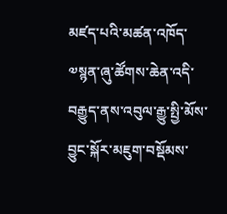མཛད་པའི་མཚན་འཁོད་༧སྙན་ཞུ་ཚོགས་ཆེན་འདི་བརྒྱུད་ནས་འབུལ་རྒྱུ་སྤྱི་མོས་བྱུང་སྐོར་མཇུག་བསྡོམས་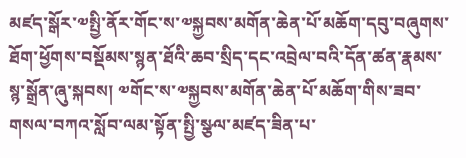མཛད་སྒོར་༧སྤྱི་ནོར་གོང་ས་༧སྐྱབས་མགོན་ཆེན་པོ་མཆོག་དབུ་བཞུགས་ཐོག་ཕྱོགས་བསྡོམས་སྙན་ཐོའི་ཆབ་སྲིད་དང་འབྲེལ་བའི་དོན་ཚན་རྣམས་སྙ་སྒྲོན་ཞུ་སྐབས། ༧གོང་ས་༧སྐྱབས་མགོན་ཆེན་པོ་མཆོག་གིས་ཟབ་གསལ་བཀའ་སློབ་ལམ་སྟོན་སྤྱི་སྩལ་མཛད་ཟིན་པ་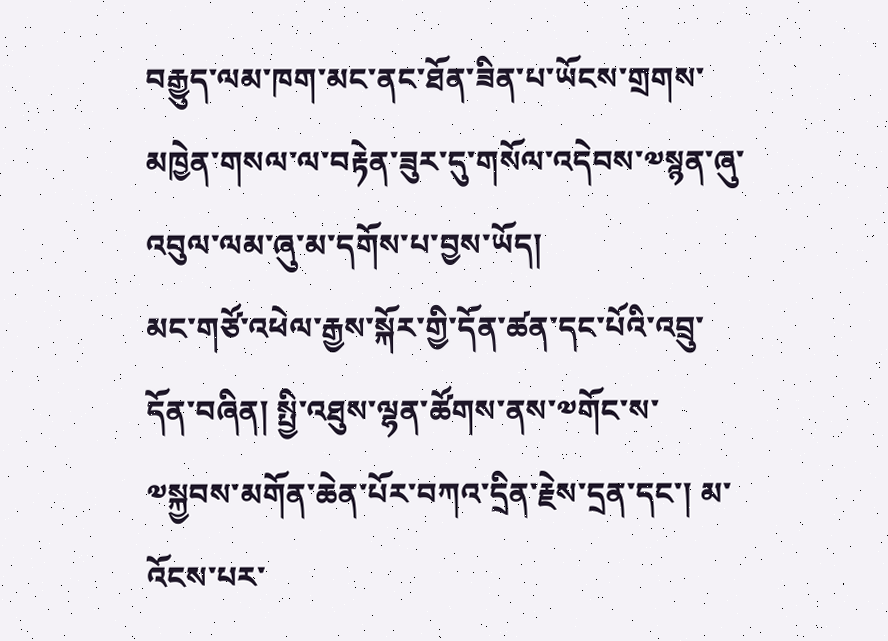བརྒྱུད་ལམ་ཁག་མང་ནང་ཐོན་ཟིན་པ་ཡོངས་གྲགས་མཁྱེན་གསལ་ལ་བརྟེན་ཟུར་དུ་གསོལ་འདེབས་༧སྙན་ཞུ་འབུལ་ལམ་ཞུ་མ་དགོས་པ་བྱས་ཡོད།
མང་གཙོ་འཕེལ་རྒྱས་སྐོར་གྱི་དོན་ཚན་དང་པོའི་འབྲུ་དོན་བཞིན། སྤྱི་འཐུས་ལྷན་ཚོགས་ནས་༧གོང་ས་༧སྐྱབས་མགོན་ཆེན་པོར་བཀའ་དྲིན་རྗེས་དྲན་དང་། མ་འོངས་པར་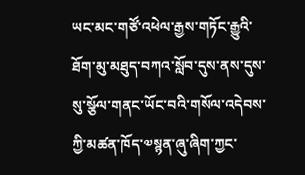ཡང་མང་གཙོ་འཕེལ་རྒྱས་གཏོང་རྒྱུའི་ཐོག་མུ་མཐུད་བཀའ་སློབ་དུས་ནས་དུས་སུ་སྩོལ་གནང་ཡོང་བའི་གསོལ་འདེབས་ཀྱི་མཚན་ཁོད་༧སྙན་ཞུ་ཞིག་ཀྱང་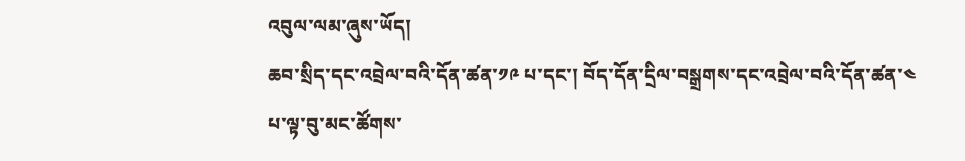འབུལ་ལམ་ཞུས་ཡོད།
ཆབ་སྲིད་དང་འབྲེལ་བའི་དོན་ཚན་༡༩ པ་དང་། བོད་དོན་དྲིལ་བསྒྲགས་དང་འབྲེལ་བའི་དོན་ཚན་༤ པ་ལྟ་བུ་མང་ཚོགས་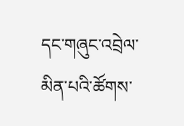དང་གཞུང་འབྲེལ་མིན་པའི་ཚོགས་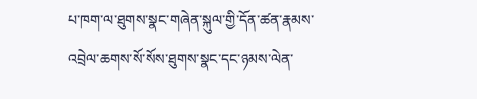པ་ཁག་ལ་ཐུགས་སྣང་གཞེན་སྐུལ་གྱི་དོན་ཚན་རྣམས་འབྲེལ་ཆགས་སོ་སོས་ཐུགས་སྣང་དང་ཉམས་ལེན་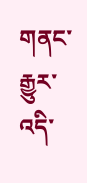གནང་རྒྱུར་འདི་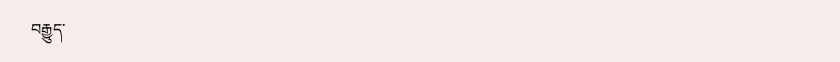བརྒྱུད་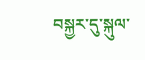བསྐྱར་དུ་སྐུལ་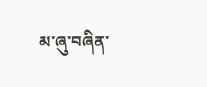མ་ཞུ་བཞིན་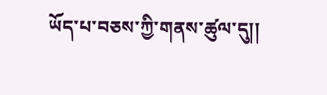ཡོད་པ་བཅས་ཀྱི་གནས་ཚུལ་དུ།།